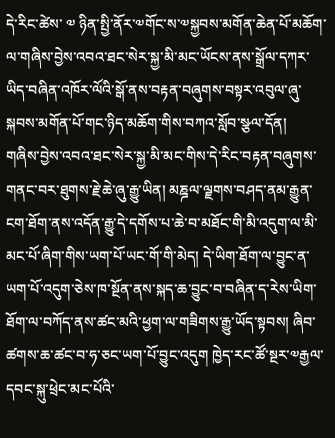དེ་རིང་ཚེས་ ༧ ཉིན་སྤྱི་ནོར་༧གོང་ས་༧སྐྱབས་མགོན་ཆེན་པོ་མཆོག་ལ་གཞིས་བྱེས་འབའ་ཐང་སེར་སྐྱ་མི་མང་ཡོངས་ནས་སྒྲོལ་དཀར་ཡིད་བཞིན་འཁོར་ལོའི་སྒོ་ནས་བརྟན་བཞུགས་བསྟར་འབུལ་ཞུ་སྐབས་མགོན་པོ་གང་ཉིད་མཆོག་གིས་བཀའ་སློབ་སྩལ་དོན།
གཞིས་བྱེས་འབའ་ཐང་སེར་སྐྱ་མི་མང་གིས་དེ་རིང་བརྟན་བཞུགས་གནང་བར་ཐུགས་རྗེ་ཆེ་ཞུ་རྒྱུ་ཡིན། མཎྜལ་ལྗགས་བཤད་ནམ་རྒྱུན་ངག་ཐོག་ནས་འདོན་རྒྱུ་དེ་དགོས་པ་ཆེ་བ་མཐོང་གི་མི་འདུག་ལ་མི་མང་པོ་ཞིག་གིས་ཡག་པོ་ཡང་གོ་གི་མེད། དེ་ཡིག་ཐོག་ལ་བྱུང་ན་ཡག་པོ་འདུག་ཅེས་ཁ་སྔོན་ནས་སྐད་ཆ་བྱུང་བ་བཞིན་ད་རེས་ཡིག་ཐོག་ལ་བཀོད་ནས་ཚང་མའི་ཕྱག་ལ་གཟིགས་རྒྱུ་ཡོད་སྟབས། ཞིབ་ཚགས་ཆ་ཚང་བ་ཧ་ཅང་ཡག་པོ་བྱུང་འདུག ཁྱེད་རང་ཚོ་སྔར་༧རྒྱལ་དབང་སྐུ་ཕྲེང་མང་པོའི་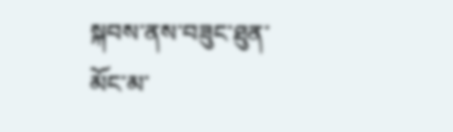སྐབས་ནས་བཟུང་ཐུན་མོང་མ་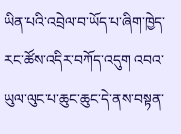ཡིན་པའི་འབྲེལ་བ་ཡོད་པ་ཞིག་ཁྱེད་རང་ཚོས་འདིར་བཀོད་འདུག འབའ་ཡུལ་ལུང་པ་ཆུང་ཆུང་དེ་ནས་བསྟན་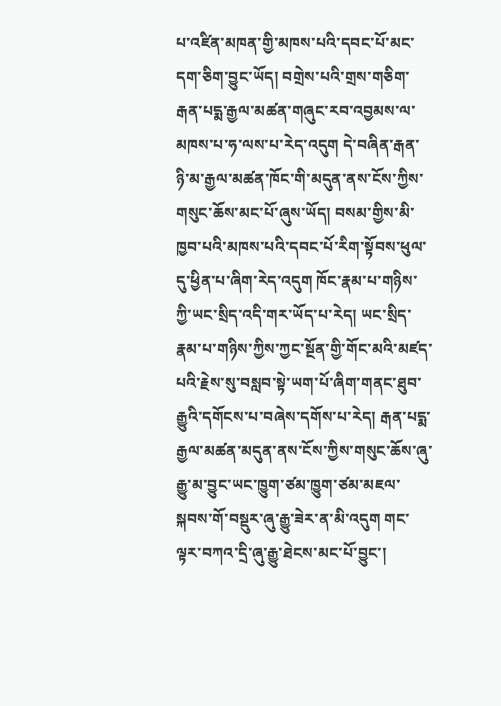པ་འཛིན་མཁན་གྱི་མཁས་པའི་དབང་པོ་མང་དག་ཅིག་བྱུང་ཡོད། བགྲེས་པའི་གྲས་གཅིག་རྒན་པདྨ་རྒྱལ་མཚན་གཞུང་རབ་འབྱམས་ལ་མཁས་པ་ཧ་ལས་པ་རེད་འདུག དེ་བཞིན་རྒན་ཉི་མ་རྒྱལ་མཚན་ཁོང་གི་མདུན་ནས་ངོས་ཀྱིས་གསུང་ཆོས་མང་པོ་ཞུས་ཡོད། བསམ་གྱིས་མི་ཁྱབ་པའི་མཁས་པའི་དབང་པོ་རིག་སྟོབས་ཕུལ་དུ་ཕྱིན་པ་ཞིག་རེད་འདུག ཁོང་རྣམ་པ་གཉིས་ཀྱི་ཡང་སྲིད་འདི་གར་ཡོད་པ་རེད། ཡང་སྲིད་རྣམ་པ་གཉིས་ཀྱིས་ཀྱང་སྔོན་གྱི་གོང་མའི་མཛད་པའི་རྗེས་སུ་བསླབ་སྟེ་ཡག་པོ་ཞིག་གནང་ཐུབ་རྒྱུའི་དགོངས་པ་བཞེས་དགོས་པ་རེད། རྒན་པདྨ་རྒྱལ་མཚན་མདུན་ནས་ངོས་ཀྱིས་གསུང་ཆོས་ཞུ་རྒྱུ་མ་བྱུང་ཡང་ཁྱུག་ཙམ་ཁྱུག་ཙམ་མཇལ་སྐབས་གོ་བསྡུར་ཞུ་རྒྱུ་ཟེར་ན་མི་འདུག གང་ལྟར་བཀའ་དྲི་ཞུ་རྒྱུ་ཐེངས་མང་པོ་བྱུང་།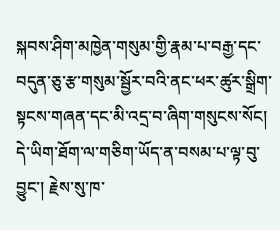སྐབས་ཤིག་མཁྱེན་གསུམ་གྱི་རྣམ་པ་བརྒྱ་དང་བདུན་ཅུ་རྩ་གསུམ་སྦྱོར་བའི་ནང་ཕར་ཚུར་སྒྲིག་སྟངས་གཞན་དང་མི་འདྲ་བ་ཞིག་གསུངས་སོང། དེ་ཡིག་ཐོག་ལ་གཅིག་ཡོད་ན་བསམ་པ་ལྟ་བུ་བྱུང་། རྗེས་སུ་ཁ་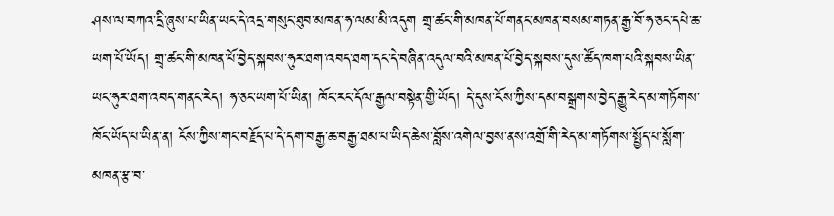ཤས་ལ་བཀའ་དྲི་ཞུས་པ་ཡིན་ཡང་དེ་འདྲ་གསུང་ཐུབ་མཁན་ཧ་ལམ་མི་འདུག གྲྭ་ཚང་གི་མཁན་པོ་གནང་མཁན་བསམ་གཏན་རྒྱ་བོ་ཧ་ཅང་དཔེ་ཆ་ཡག་པོ་ཡོད། གྲྭ་ཚང་གི་མཁན་པོ་བྱེད་སྐབས་ཧུར་ཐག་འབད་ཐག་དང་དེ་བཞིན་འདུལ་བའི་མཁན་པོ་བྱེད་སྐབས་དུས་ཚོད་ཁག་པའི་སྐབས་ཡིན་ཡང་ཧུར་ཐག་འབད་གནང་རེད། ཧ་ཅང་ཡག་པོ་ཡིན། ཁོང་རང་དོལ་རྒྱལ་བསྟེན་གྱི་ཡོད། དེ་དུས་ངོས་ཀྱིས་དམ་བསྒྲགས་བྱེད་རྒྱུ་རེད་མ་གཏོགས་ཁོང་ཡོད་པ་ཡིན་ན། ངོས་ཀྱིས་གང་བརྗོད་པ་དེ་དག་བརྒྱ་ཆ་བརྒྱ་ཐམ་པ་ཡིད་ཆེས་བློས་འགེལ་བྱས་ནས་འགྲོ་གི་རེད་མ་གཏོགས་སྤྱོད་པ་སློག་མཁན་རྩ་བ་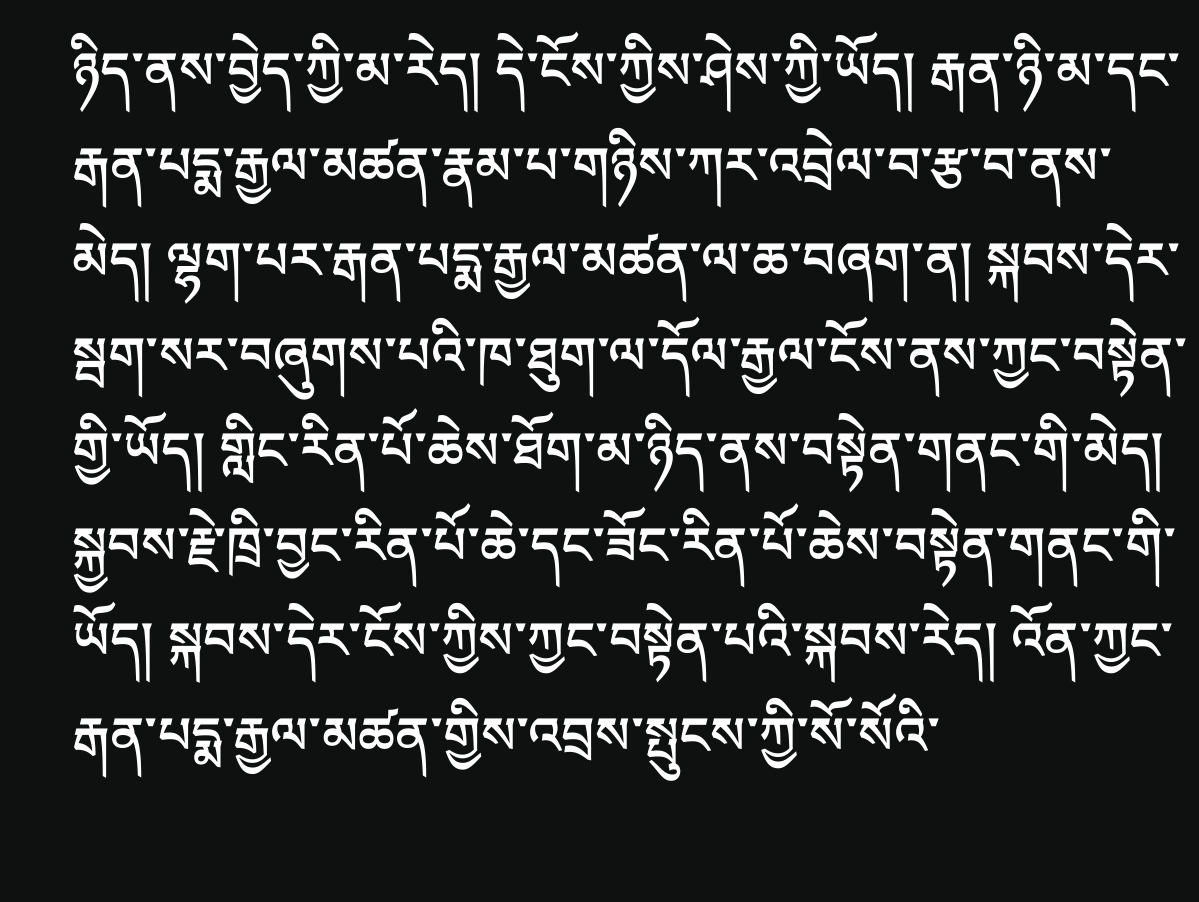ཉིད་ནས་བྱེད་ཀྱི་མ་རེད། དེ་ངོས་ཀྱིས་ཤེས་ཀྱི་ཡོད། རྒན་ཉི་མ་དང་རྒན་པདྨ་རྒྱལ་མཚན་རྣམ་པ་གཉིས་ཀར་འབྲེལ་བ་རྩ་བ་ནས་མེད། ལྷག་པར་རྒན་པདྨ་རྒྱལ་མཚན་ལ་ཆ་བཞག་ན། སྐབས་དེར་སྦག་སར་བཞུགས་པའི་ཁ་ཐུག་ལ་དོལ་རྒྱལ་ངོས་ནས་ཀྱང་བསྟེན་གྱི་ཡོད། གླིང་རིན་པོ་ཆེས་ཐོག་མ་ཉིད་ནས་བསྟེན་གནང་གི་མེད། སྐྱབས་རྗེ་ཁྲི་བྱང་རིན་པོ་ཆེ་དང་ཟོང་རིན་པོ་ཆེས་བསྟེན་གནང་གི་ཡོད། སྐབས་དེར་ངོས་ཀྱིས་ཀྱང་བསྟེན་པའི་སྐབས་རེད། འོན་ཀྱང་རྒན་པདྨ་རྒྱལ་མཚན་གྱིས་འབྲས་སྤུངས་ཀྱི་སོ་སོའི་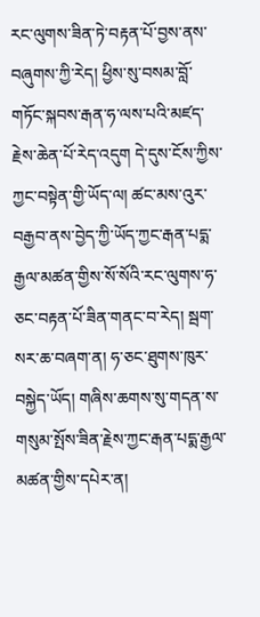རང་ལུགས་ཟིན་ཏེ་བརྟན་པོ་བྱས་ནས་བཞུགས་ཀྱི་རེད། ཕྱིས་སུ་བསམ་བློ་གཏོང་སྐབས་རྒན་ཧ་ལས་པའི་མཛད་རྗེས་ཆེན་པོ་རེད་འདུག དེ་དུས་ངོས་ཀྱིས་ཀྱང་བསྟེན་གྱི་ཡོད་ལ། ཚང་མས་འུར་བརྒྱབ་ནས་བྱེད་ཀྱི་ཡོད་ཀྱང་རྒན་པདྨ་རྒྱལ་མཚན་གྱིས་སོ་སོའི་རང་ལུགས་ཧ་ཅང་བརྟན་པོ་ཟིན་གནང་བ་རེད། སྦག་སར་ཆ་བཞག་ན། ཧ་ཅང་ཐུགས་ཁུར་བསྐྱེད་ཡོད། གཞིས་ཆགས་སུ་གདན་ས་གསུམ་སྤོས་ཟིན་རྗེས་ཀྱང་རྒན་པདྨ་རྒྱལ་མཚན་གྱིས་དཔེར་ན།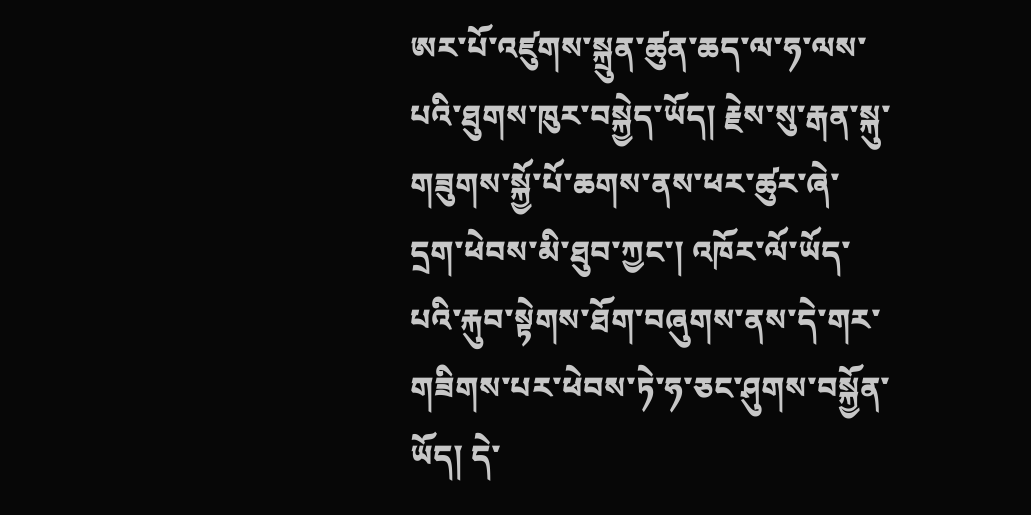ཨར་པོ་འཛུགས་སྐྲུན་ཚུན་ཆད་ལ་ཧ་ལས་པའི་ཐུགས་ཁུར་བསྐྱེད་ཡོད། རྗེས་སུ་རྒན་སྐུ་གཟུགས་སྐྱོ་པོ་ཆགས་ནས་ཕར་ཚུར་ཞེ་དྲག་ཕེབས་མི་ཐུབ་ཀྱང་། འཁོར་ལོ་ཡོད་པའི་རྐུབ་སྟེགས་ཐོག་བཞུགས་ནས་དེ་གར་གཟིགས་པར་ཕེབས་ཏེ་ཧ་ཅང་ཤུགས་བསྐྱོན་ཡོད། དེ་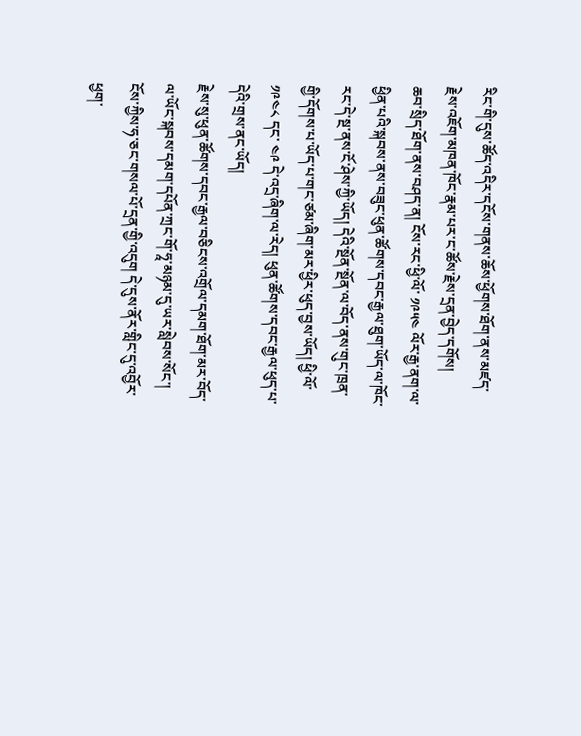རིང་གི་དུས་ཚོད་འདིར་དངོས་གནས་ཆོས་ཕྱོགས་ཐོག་ནས་མཛད་རྗེས་འཇོག་མཁན་ཁོང་རྣམ་པར་ང་ཚོས་རྗེས་དྲན་བྱེད་དགོས།
ཆབ་སྲིད་ཐོག་ནས་བཤད་ན། ངོས་རང་ཕྱི་ལོ་ ༡༩༥༤ ལོར་རྒྱ་ནག་ལ་ཕྱིན་པའི་སྐབས་ནས་བཟུང་ཕུན་ཚོགས་དབང་རྒྱལ་ཐུག་ཡོད་ལ་ཁོང་རང་དེ་སྔ་ནས་ངོ་ཤེས་ཀྱི་ཡོད། དེའི་སྔོན་སྔོན་ལ་བོད་ནས་གུང་ཁྲན་གྱི་དོགས་པ་ཡོད་པ་གང་ཙམ་ཞིག་མར་ཕྱིར་ཕུད་བྱས་ཡོད། ཕྱི་ལོ་ ༡༩༤༨ དང་ ༤༩ དེ་འདྲ་ཞིག་ལ་རེད། ཕུན་ཚོགས་དབང་རྒྱལ་ཕུད་པ་དེའི་གྲས་ནང་ཡོད།
རྗེས་སུ་ཕུན་ཚོགས་དབང་རྒྱལ་བཅིངས་འགྲོལ་དམག་ཐོག་མར་བོད་ལ་ཡོང་སྐབས་དམག་དཔོན་ཀྲང་གོ་ཧཱ་མཉམ་དུ་ཡར་སླེབས་སོང་། ངོས་ཀྱིས་ཧ་ཅང་གསལ་པོ་དྲན་གྱི་འདུག དེ་དུས་ནོར་གླིང་དུ་འབྱོར་ཕྱག་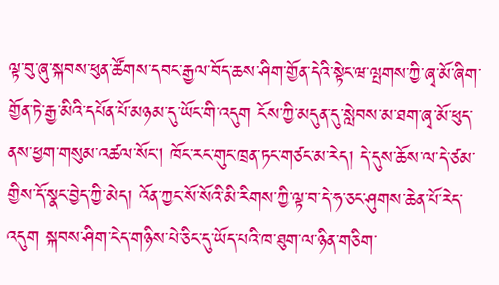ལྟ་བུ་ཞུ་སྐབས་ཕུན་ཚོགས་དབང་རྒྱལ་བོད་ཆས་ཤིག་གྱོན་དེའི་སྟེང་ཝ་ལྤགས་ཀྱི་ཞྭ་མོ་ཞིག་གྱོན་ཏེ་རྒྱ་མིའི་དཔོན་པོ་མཉམ་དུ་ཡོང་གི་འདུག ངོས་ཀྱི་མདུན་དུ་སླེབས་མ་ཐག་ཞྭ་མོ་ཕུད་ནས་ཕྱག་གསུམ་འཚལ་སོང། ཁོང་རང་གུང་ཁྲན་ཏང་གཙང་མ་རེད། དེ་དུས་ཆོས་ལ་དེ་ཙམ་གྱིས་དོ་སྣང་བྱེད་ཀྱི་མེད། འོན་ཀྱང་སོ་སོའི་མི་རིགས་ཀྱི་ལྟ་བ་དེ་ཧ་ཅང་ཤུགས་ཆེན་པོ་རེད་འདུག སྐབས་ཤིག་ངེད་གཉིས་པེ་ཅིང་དུ་ཡོད་པའི་ཁ་ཐུག་ལ་ཉིན་གཅིག་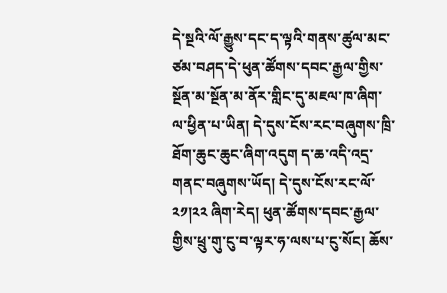དེ་སྔའི་ལོ་རྒྱུས་དང་ད་ལྟའི་གནས་ཚུལ་མང་ཙམ་བཤད་དེ་ཕུན་ཚོགས་དབང་རྒྱལ་གྱིས་སྔོན་མ་སྔོན་མ་ནོར་གླིང་དུ་མཇལ་ཁ་ཞིག་ལ་ཕྱིན་པ་ཡིན། དེ་དུས་ངོས་རང་བཞུགས་ཁྲི་ཐོག་ཆུང་ཆུང་ཞིག་འདུག ད་ཆ་འདི་འདྲ་གནང་བཞུགས་ཡོད། དེ་དུས་ངོས་རང་ལོ་ ༢༡།༢༢ ཞིག་རེད། ཕུན་ཚོགས་དབང་རྒྱལ་གྱིས་ཕྲུ་གུ་ངུ་བ་ལྟར་ཧ་ལས་པ་ངུ་སོང། ཆོས་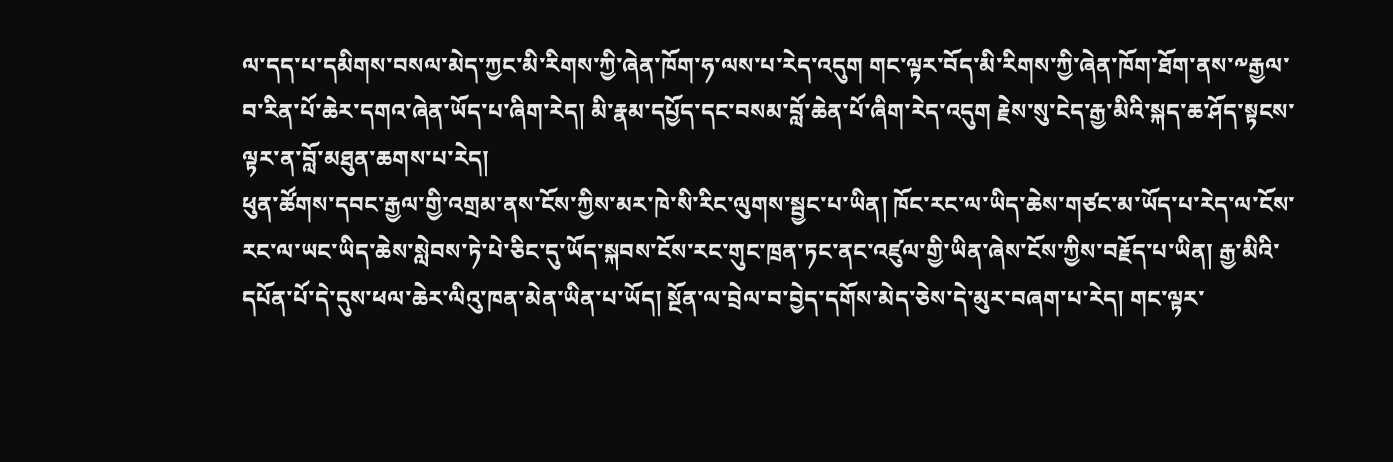ལ་དད་པ་དམིགས་བསལ་མེད་ཀྱང་མི་རིགས་ཀྱི་ཞེན་ཁོག་ཧ་ལས་པ་རེད་འདུག གང་ལྟར་བོད་མི་རིགས་ཀྱི་ཞེན་ཁོག་ཐོག་ནས་༸རྒྱལ་བ་རིན་པོ་ཆེར་དགའ་ཞེན་ཡོད་པ་ཞིག་རེད། མི་རྣམ་དཔྱོད་དང་བསམ་བློ་ཆེན་པོ་ཞིག་རེད་འདུག རྗེས་སུ་ངེད་རྒྱ་མིའི་སྐད་ཆ་ཤོད་སྟངས་ལྟར་ན་བློ་མཐུན་ཆགས་པ་རེད།
ཕུན་ཚོགས་དབང་རྒྱལ་གྱི་འགྲམ་ནས་ངོས་ཀྱིས་མར་ཁེ་སི་རིང་ལུགས་སྦྱང་པ་ཡིན། ཁོང་རང་ལ་ཡིད་ཆེས་གཙང་མ་ཡོད་པ་རེད་ལ་ངོས་རང་ལ་ཡང་ཡིད་ཆེས་སླེབས་ཏེ་པེ་ཅིང་དུ་ཡོད་སྐབས་ངོས་རང་གུང་ཁྲན་ཏང་ནང་འཛུལ་གྱི་ཡིན་ཞེས་ངོས་ཀྱིས་བརྗོད་པ་ཡིན། རྒྱ་མིའི་དཔོན་པོ་དེ་དུས་ཕལ་ཆེར་ལིའུ་ཁན་མེན་ཡིན་པ་ཡོད། སྔོན་ལ་བྲེལ་བ་བྱེད་དགོས་མེད་ཅེས་དེ་མུར་བཞག་པ་རེད། གང་ལྟར་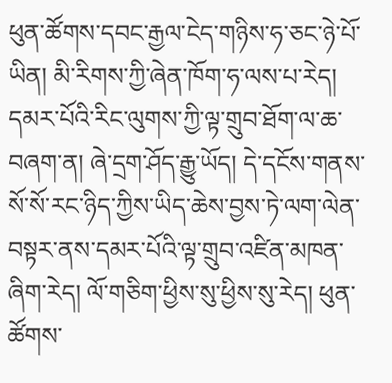ཕུན་ཚོགས་དབང་རྒྱལ་ངེད་གཉིས་ཧ་ཅང་ཉེ་པོ་ཡིན། མི་རིགས་ཀྱི་ཞེན་ཁོག་ཧ་ལས་པ་རེད། དམར་པོའི་རིང་ལུགས་ཀྱི་ལྟ་གྲུབ་ཐོག་ལ་ཆ་བཞག་ན། ཞེ་དྲག་ཤོད་རྒྱུ་ཡོད། དེ་དངོས་གནས་སོ་སོ་རང་ཉིད་ཀྱིས་ཡིད་ཆེས་བྱས་ཏེ་ལག་ལེན་བསྟར་ནས་དམར་པོའི་ལྟ་གྲུབ་འཛིན་མཁན་ཞིག་རེད། ལོ་གཅིག་ཕྱིས་སུ་ཕྱིས་སུ་རེད། ཕུན་ཚོགས་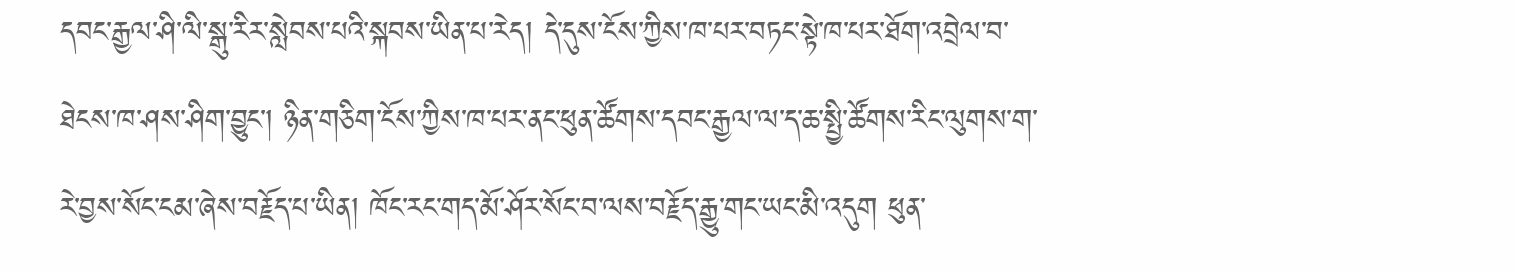དབང་རྒྱལ་ཤི་ལི་སྒུ་རིར་སླེབས་པའི་སྐབས་ཡིན་པ་རེད། དེ་དུས་ངོས་ཀྱིས་ཁ་པར་བཏང་སྟེ་ཁ་པར་ཐོག་འབྲེལ་བ་ཐེངས་ཁ་ཤས་ཤིག་བྱུང་། ཉིན་གཅིག་ངོས་ཀྱིས་ཁ་པར་ནང་ཕུན་ཚོགས་དབང་རྒྱལ་ལ་ད་ཆ་སྤྱི་ཚོགས་རིང་ལུགས་ག་རེ་བྱས་སོང་ངམ་ཞེས་བརྗོད་པ་ཡིན། ཁོང་རང་གད་མོ་ཤོར་སོང་བ་ལས་བརྗོད་རྒྱུ་གང་ཡང་མི་འདུག ཕུན་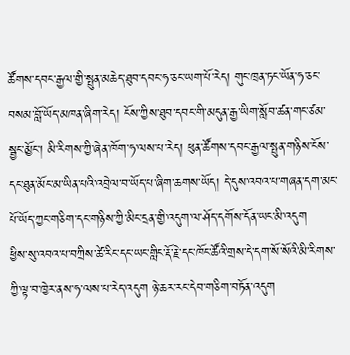ཚོགས་དབང་རྒྱལ་གྱི་སྤུན་མཆེད་ཐུབ་དབང་ཧ་ཅང་ཡག་པོ་རེད། གུང་ཁྲན་ཏང་ཡོན་ཧ་ཅང་བསམ་བློ་ཡོད་མཁན་ཞིག་རེད། ངོས་ཀྱིས་ཐུབ་དབང་གི་མདུན་རྒྱ་ཡིག་སློབ་ཚན་གང་ཙམ་སྦྱང་མྱོང་། མི་རིགས་ཀྱི་ཞེན་ཁོག་ཧ་ལས་པ་རེད། ཕུན་ཚོགས་དབང་རྒྱལ་སྤུན་གཉིས་ངོས་དང་ཐུན་མོང་མ་ཡིན་པའི་འབྲེལ་བ་ཡོད་པ་ཞིག་ཆགས་ཡོད། དེ་དུས་འབའ་པ་གཞན་དག་མང་པོ་ཡོད་ཀྱང་གཅིག་དང་གཉིས་ཀྱི་མིང་དྲན་གྱི་འདུག་ལ་ཤོད་དགོས་དོན་ཡང་མི་འདུག
ཕྱིས་སུ་འབའ་པ་བཀྲིས་ཚེ་རིང་དང་ཡང་གླིང་རྡོ་རྗེ་དང་ཁོང་ཚོའི་གྲས་དེ་དག་སོ་སོའི་མི་རིགས་ཀྱི་ལྟ་བ་ཁྱེར་ནས་ཧ་ལས་པ་རེད་འདུག ཉེ་ཆར་རང་དེབ་གཅིག་བཏོན་འདུག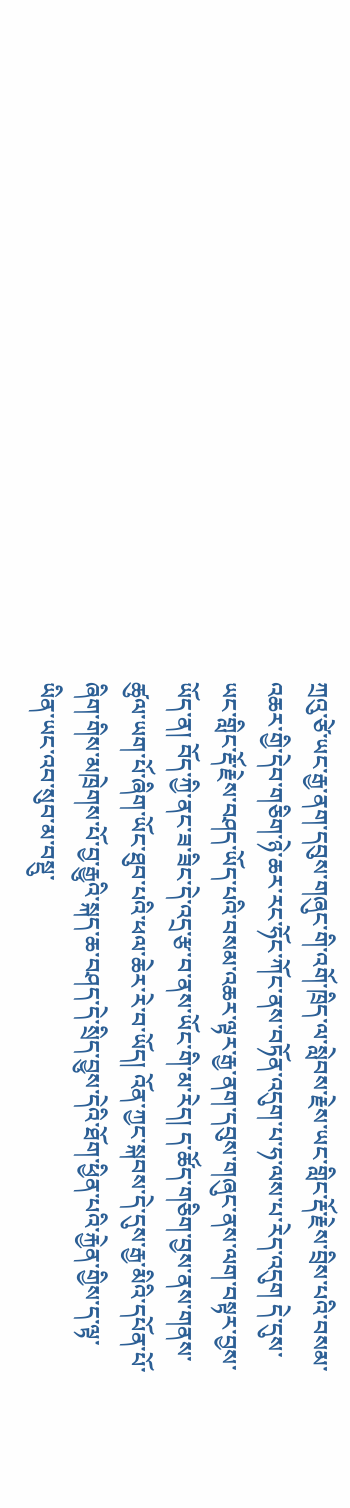ཀྲའུ་ཙེ་ཡང་རྒྱ་ནག་དབུས་གཞུང་གི་འགོ་ཁྲིད་ལ་སླེབས་རྗེས་ཡང་གླིང་རྡོ་རྗེས་བྲིས་པའི་བསམ་འཆར་གྱི་དེབ་གཅིག་ཉེ་ཆར་རང་ཧོང་ཀོང་ནས་བཏོན་འདུག་པ་ཧ་ལས་པ་རེད་འདུག དེ་དུས་ཡང་གླིང་རྡོ་རྗེས་བཤད་ཡོད་པའི་བསམ་འཆར་ལྟར་རྒྱ་ནག་དབུས་གཞུང་ནས་ལག་བསྟར་བྱས་ཡོད་ན། བོད་ཀྱི་ནང་ཟ་ཟིང་དེ་འདྲ་རྩ་བ་ནས་ཡོང་གི་མ་རེད། ད་ཚོད་གཅིག་བྱས་ནས་གནས་ཚུལ་ཡག་པོ་ཞིག་ཡོང་ཐུབ་པའི་ཕལ་ཆེར་རེ་བ་ཡོད། འོན་ཀྱང་སྐབས་དེ་དུས་རྒྱ་མིའི་དཔོན་པོ་ཞིག་གིས་མཁྲེགས་པོ་བྱ་རྒྱུའི་སྐད་ཆ་བཤད་དེ་སྲིད་བྱུས་དེའི་ཐོག་ཕྱིན་པའི་རྐྱེན་གྱིས་ད་ལྟ་ཡིན་ཡང་འབ་སུབ་མ་བསྡུ་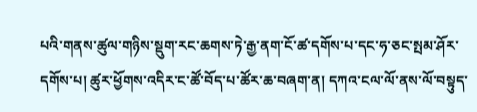པའི་གནས་ཚུལ་གཉིས་སྡུག་རང་ཆགས་ཏེ་རྒྱ་ནག་ངོ་ཚ་དགོས་པ་དང་ཧ་ཅང་སྤམ་ཤོར་དགོས་པ། ཚུར་ཕྱོགས་འདིར་ང་ཚོ་བོད་པ་ཚོར་ཆ་བཞག་ན། དཀའ་ངལ་ལོ་ནས་ལོ་བསྟུད་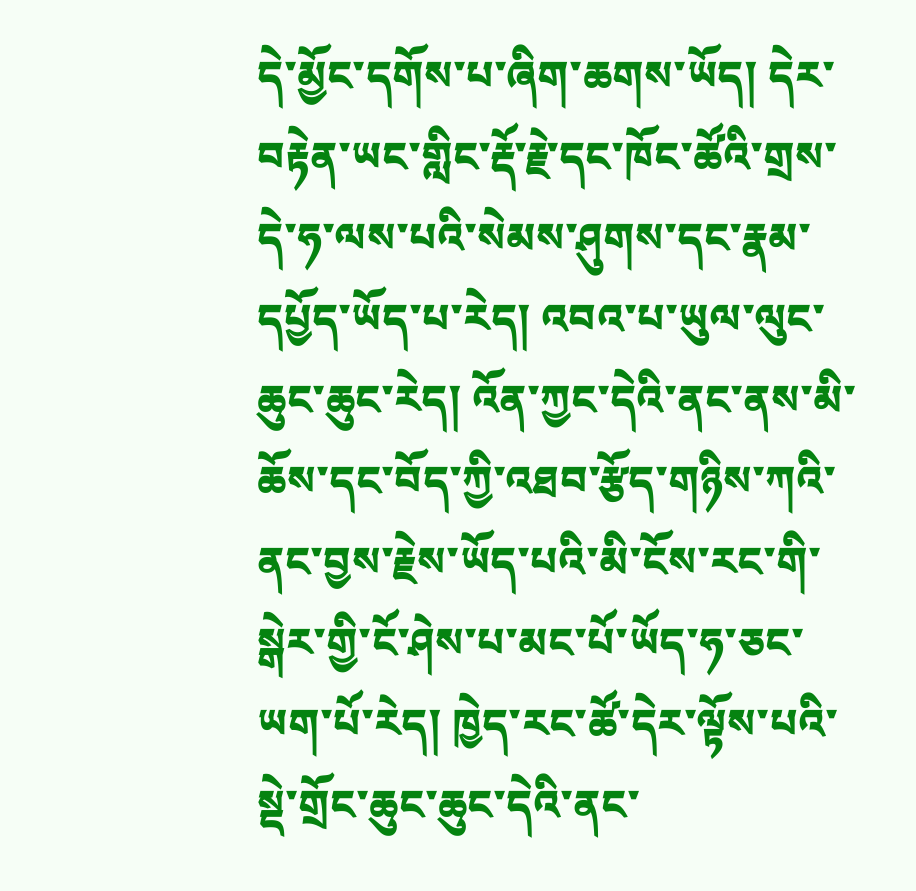དེ་མྱོང་དགོས་པ་ཞིག་ཆགས་ཡོད། དེར་བརྟེན་ཡང་གླིང་རྡོ་རྗེ་དང་ཁོང་ཚོའི་གྲས་དེ་ཧ་ལས་པའི་སེམས་ཤུགས་དང་རྣམ་དཔྱོད་ཡོད་པ་རེད། འབའ་པ་ཡུལ་ལུང་ཆུང་ཆུང་རེད། འོན་ཀྱང་དེའི་ནང་ནས་མི་ཆོས་དང་བོད་ཀྱི་འཐབ་རྩོད་གཉིས་ཀའི་ནང་བྱས་རྗེས་ཡོད་པའི་མི་ངོས་རང་གི་སྒེར་གྱི་ངོ་ཤེས་པ་མང་པོ་ཡོད་ཧ་ཅང་ཡག་པོ་རེད། ཁྱེད་རང་ཚོ་དེར་ལྟོས་པའི་སྡེ་གྲོང་ཆུང་ཆུང་དེའི་ནང་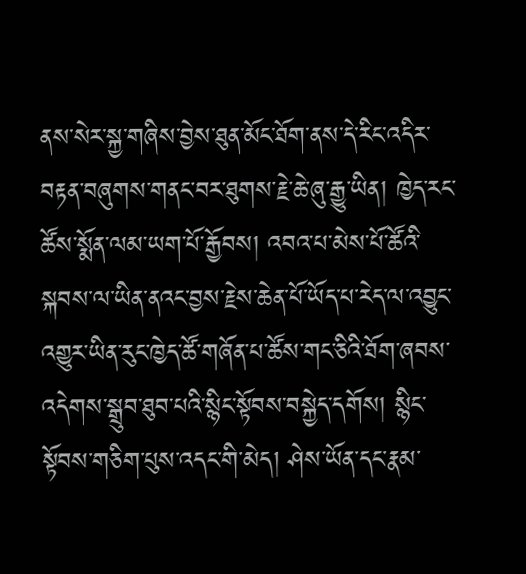ནས་སེར་སྐྱ་གཞིས་བྱེས་ཐུན་མོང་ཐོག་ནས་དེ་རིང་འདིར་བརྟན་བཞུགས་གནང་བར་ཐུགས་རྗེ་ཆེ་ཞུ་རྒྱུ་ཡིན། ཁྱེད་རང་ཚོས་སྨོན་ལམ་ཡག་པོ་རྒྱོབས། འབའ་པ་མེས་པོ་ཚོའི་སྐབས་ལ་ཡིན་ནའང་བྱས་རྗེས་ཆེན་པོ་ཡོད་པ་རེད་ལ་འབྱུང་འགྱུར་ཡིན་རུང་ཁྱེད་ཚོ་གཞོན་པ་ཚོས་གང་ཅིའི་ཐོག་ཞབས་འདེགས་སྒྲུབ་ཐུབ་པའི་སྙིང་སྟོབས་བསྐྱེད་དགོས། སྙིང་སྟོབས་གཅིག་པུས་འདང་གི་མེད། ཤེས་ཡོན་དང་རྣམ་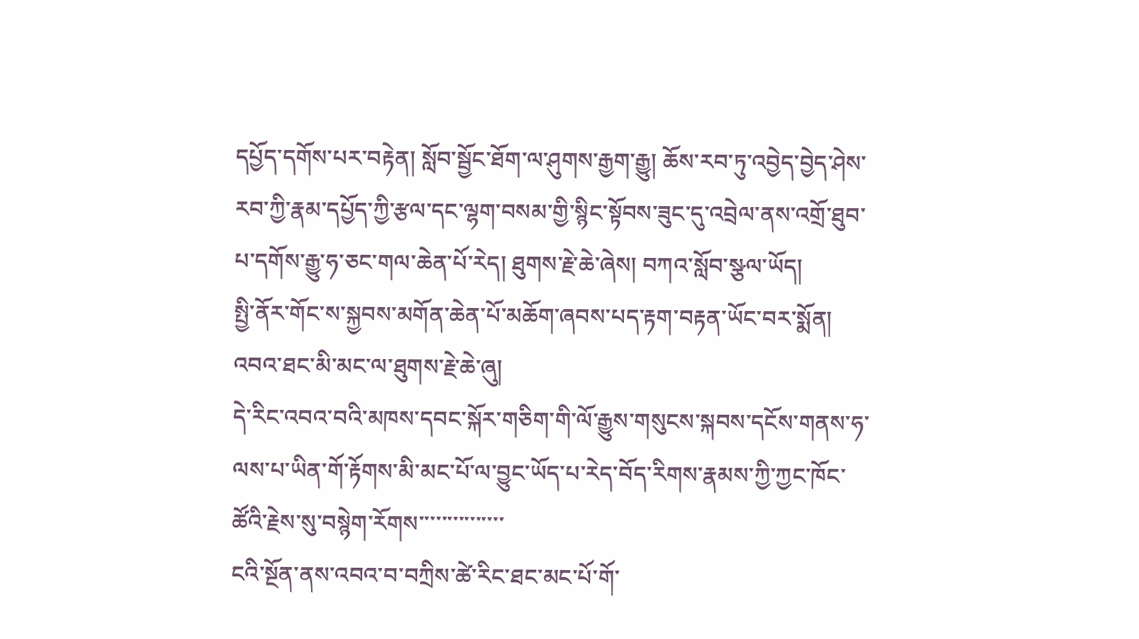དཔྱོད་དགོས་པར་བརྟེན། སློབ་སྦྱོང་ཐོག་ལ་ཤུགས་རྒྱག་རྒྱུ། ཆོས་རབ་ཏུ་འབྱེད་བྱེད་ཤེས་རབ་ཀྱི་རྣམ་དཔྱོད་ཀྱི་རྩལ་དང་ལྷག་བསམ་གྱི་སྙིང་སྟོབས་ཟུང་དུ་འབྲེལ་ནས་འགྲོ་ཐུབ་པ་དགོས་རྒྱུ་ཧ་ཅང་གལ་ཆེན་པོ་རེད། ཐུགས་རྗེ་ཆེ་ཞེས། བཀའ་སློབ་སྩལ་ཡོད།
སྤྱི་ནོར་གོང་ས་སྐྱབས་མགོན་ཆེན་པོ་མཆོག་ཞབས་པད་རྟག་བརྟན་ཡོང་བར་སྨོན།
འབའ་ཐང་མི་མང་ལ་ཐུགས་རྗེ་ཆེ་ཞུ།
དེ་རིང་འབའ་བའི་མཁས་དབང་སྐོར་གཅིག་གི་ལོ་རྒྱུས་གསུངས་སྐབས་དངོས་གནས་ཧ་ལས་པ་ཡིན་གོ་རྟོགས་མི་མང་པོ་ལ་བྱུང་ཡོད་པ་རེད་བོད་རིགས་རྣམས་ཀྱི་ཀྱང་ཁོང་ཚོའི་རྗེས་སུ་བསྙེག་རོགས་་་་་་་་་་་་་་་
ངའི་སྔོན་ནས་འབའ་བ་བཀྲིས་ཚེ་རིང་ཐང་མང་པོ་གོ་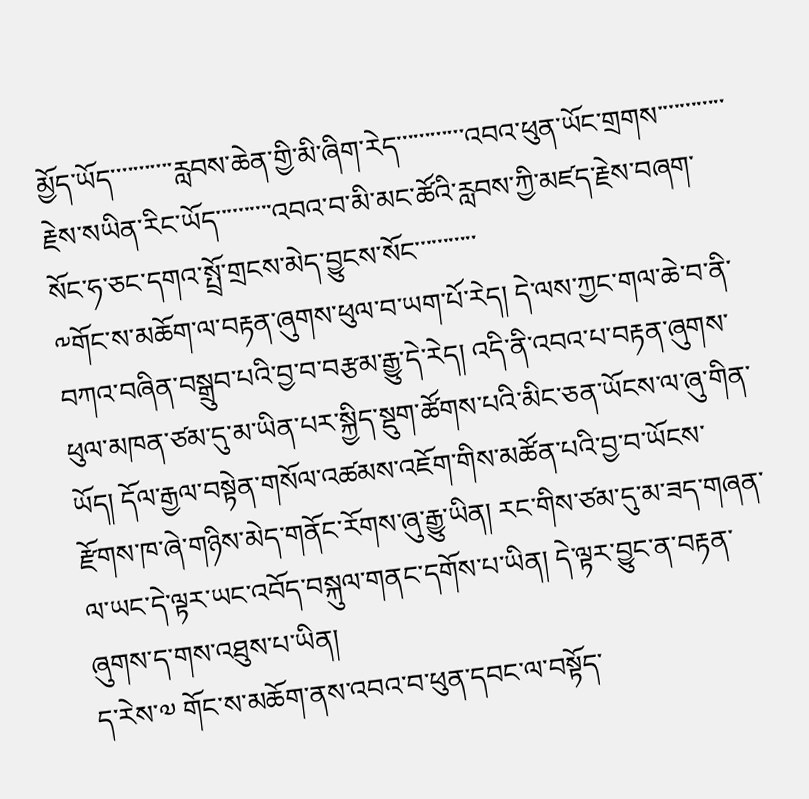མྱོད་ཡོད་་་་་་་་་་་རླབས་ཆེན་གྱི་མི་ཞིག་རེད་་་་་་་་་་་་འབའ་ཕུན་ཡོང་གྲགས་་་་་་་་་་་་རྗེས་སཡིན་རིང་ཡོད་་་་་་་་་་འབའ་བ་མི་མང་ཚོའི་རླབས་ཀྱི་མཛད་རྗེས་བཞག་སོང་ཧ་ཅང་དགའ་སྤྲོ་གྲངས་མེད་བྱུངས་སོང་་་་་་་་་་་
༸གོང་ས་མཆོག་ལ་བརྟན་ཞུགས་ཕུལ་བ་ཡག་པོ་རེད། དེ་ལས་ཀྱང་གལ་ཆེ་བ་ནི་བཀའ་བཞིན་བསྒྲུབ་པའི་བྱ་བ་བརྩམ་རྒྱུ་དེ་རེད། འདི་ནི་འབའ་པ་བརྟན་ཞུགས་ཕུལ་མཁན་ཙམ་དུ་མ་ཡིན་པར་སྐྱིད་སྡུག་ཚོགས་པའི་མིང་ཅན་ཡོངས་ལ་ཞུ་གིན་ཡོད། དོལ་རྒྱལ་བསྟེན་གསོལ་འཚམས་འཇོག་གིས་མཚོན་པའི་བྱ་བ་ཡོངས་རྫོགས་ཁ་ཞེ་གཉིས་མེད་གནོང་རོགས་ཞུ་རྒྱུ་ཡིན། རང་གིས་ཙམ་དུ་མ་ཟད་གཞན་ལ་ཡང་དེ་ལྟར་ཡང་འབོད་བསྐུལ་གནང་དགོས་པ་ཡིན། དེ་ལྟར་བྱུང་ན་བརྟན་ཞུགས་ད་གས་འཐུས་པ་ཡིན།
ད་རེས་༧ གོང་ས་མཆོག་ནས་འབའ་བ་ཕུན་དབང་ལ་བསྟོད་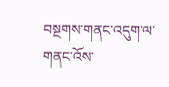བསྔགས་གནང་འདུག་ལ་གནང་འོས་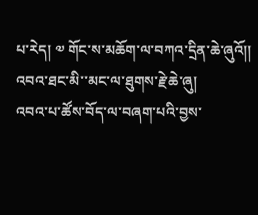པ་རེད། ༧ གོང་ས་མཆོག་ལ་བཀའ་དྲིན་ཆེ་ཞུའོ།།
འབའ་ཐང་མི་་མང་ལ་ཐུགས་རྗེ་ཆེ་ཞུ།
འབའ་པ་ཚོས་བོད་ལ་བཞག་པའི་བྱས་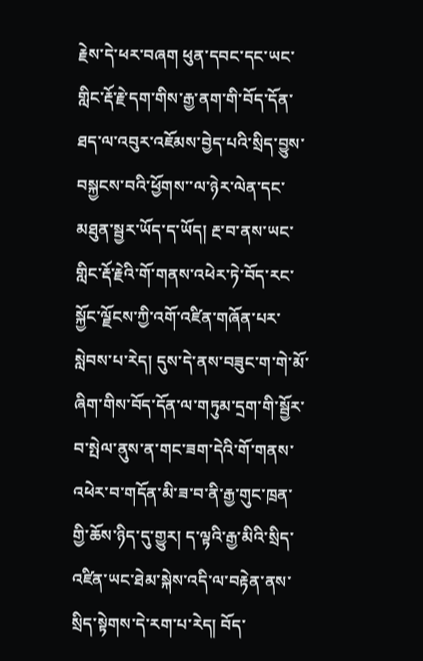རྗེས་དེ་ཕར་བཞག ཕུན་དབང་དང་ཡང་གླིང་རྡོ་རྗེ་དག་གིས་རྒྱ་ནག་གི་བོད་དོན་ཐད་ལ་འབུར་འཇོམས་བྱེད་པའི་སྲིད་བྱུས་བསྐྱངས་བའི་ཕྱོགས་་ལ་ཉེར་ལེན་དང་མཐུན་སྦྱར་ཡོད་ད་ཡོད། རྔ་བ་ནས་ཡང་གླིང་རྡོ་རྗེའི་གོ་གནས་འཕེར་ཏེ་བོད་རང་སྐྱོང་ལྗོངས་ཀྱི་འགོ་འཛིན་གཞོན་པར་སླེབས་པ་རེད། དུས་དེ་ནས་བཟུང་ག་གེ་མོ་ཞིག་གིས་བོད་དོན་ལ་གཏུམ་དྲག་གི་སྦྱོར་བ་སྤེལ་ནུས་ན་གང་ཟག་དེའི་གོ་གནས་འཕེར་བ་གདོན་མི་ཟ་བ་ནི་རྒྱ་གུང་ཁྲན་གྱི་ཆོས་ཉིད་དུ་གྱུར། ད་ལྟའི་རྒྱ་མིའི་སྲིད་འཛིན་ཡང་ཐེམ་སྐེས་འདི་ལ་བརྟེན་ནས་སྲིད་སྟེགས་དེ་རག་པ་རེད། བོད་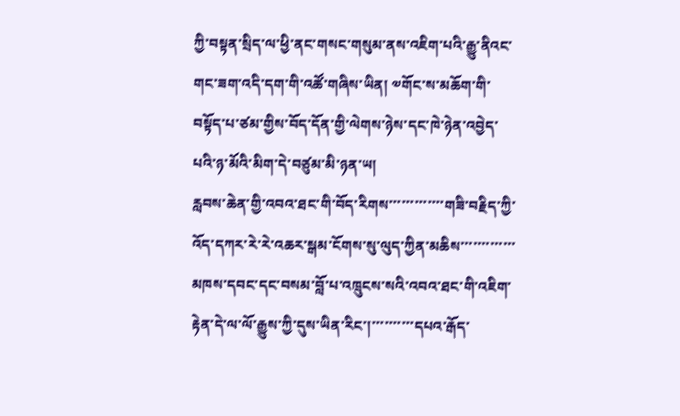ཀྱི་བསྟན་སྲིད་ལ་ཕྱི་ནང་གསང་གསུམ་ནས་འཇིག་པའི་རྒྱུ་ནིའང་གང་ཟག་འདི་དག་གི་འཚོ་གཞིས་ཡིན། ༧གོང་ས་མཆོག་གི་བསྟོད་པ་ཙམ་གྱིས་བོད་དོན་གྱི་ལེགས་ཉེས་དང་ཁེ་ཉེན་འབྱེད་པའི་ཉ་མོའི་མིག་དེ་བཙུམ་མི་ཉན་ཡ།
རླབས་ཆེན་གྱི་འབའ་ཐང་གི་བོད་རིགས་་་་་་་་་་་་་གཟི་བརྗིད་ཀྱི་འོད་དཀར་རེ་རེ་འཆར་སྒམ་ངོགས་སུ་ལུད་ཀྱིན་མཆིས་་་་་་་་་་་་་མཁས་དབང་དང་བསམ་བློ་པ་འཁྲུངས་སའི་འབའ་ཐང་གི་འཇིག་རྟེན་དེ་ལ་ལོ་རྒྱུས་ཀྱི་དུས་ཡིན་རིང་།་་་་་་་་་་དཔའ་རྒོད་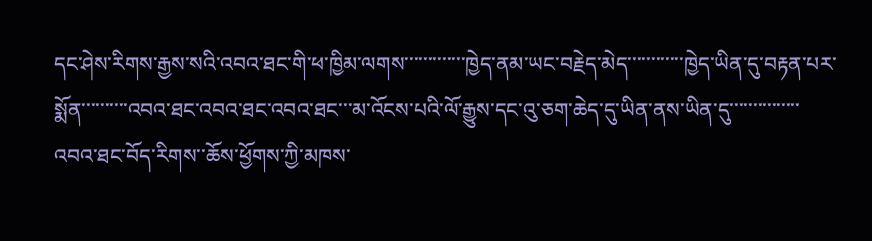དང་ཤེས་རིགས་རྒྱས་སའི་འབའ་ཐང་གི་ཕ་ཁྱིམ་ལགས་་་་་་་་་་་་་ཁྱེད་ནམ་ཡང་བརྗེད་མེད་་་་་་་་་་་་ཁྱེད་ཡིན་དུ་བརྟན་པར་སྨོན་་་་་་་་་་འབའ་ཐང་འབའ་ཐང་འབའ་ཐང་་་མ་འོངས་པའི་ལོ་རྒྱུས་དང་འུ་ཅག་ཆེད་དུ་ཡིན་ནས་ཡིན་དུ་་་་་་་་་་་་་་་
འབའ་ཐང་བོད་རིགས་་ཆོས་ཕྱོགས་ཀྱི་མཁས་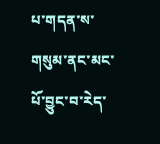པ་གདན་ས་གསུམ་ནང་མང་པོ་བྱུང་བ་རེད་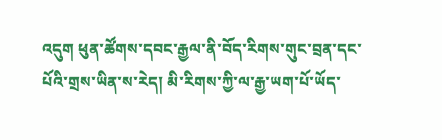འདུག ཕུན་ཚོགས་དབང་རྒྱལ་ནི་བོད་རིགས་གུང་བྲན་དང་པོའི་གྲས་ཡིན་ས་རེད། མི་རིགས་ཀྱི་ལ་རྒྱ་ཡག་པོ་ཡོད་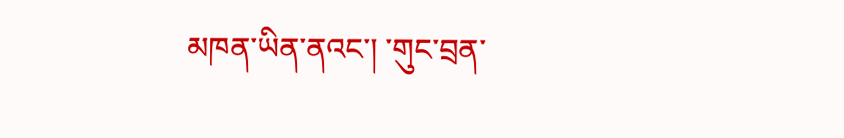མཁན་ཡིན་ནའང་། ་གུང་བྲན་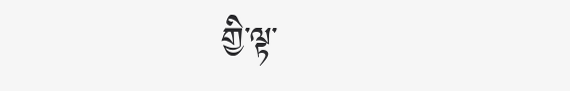གྱི་ལྟ་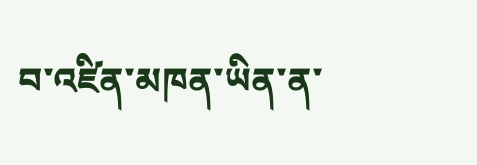བ་འཛིན་མཁན་ཡིན་ན་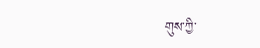གུས་ཀྱི་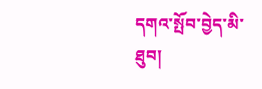དགའ་སྤོབ་བྱེད་མི་ཐུབ།